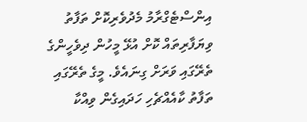އިންސްޓެގްރާމު މެދުވެރިކޮށް ތަފާތު ވިޔަފާރިތައް ކޮށް އުޅޭ މީހުން ދިވެހީންގެ ތެރޭގައި ވަރަށް ގިނައެވެ. މީގެ ތެރޭގައި ތަފާތު ކާއެއްޗެހި ހަދައިގެން ވިއްކާ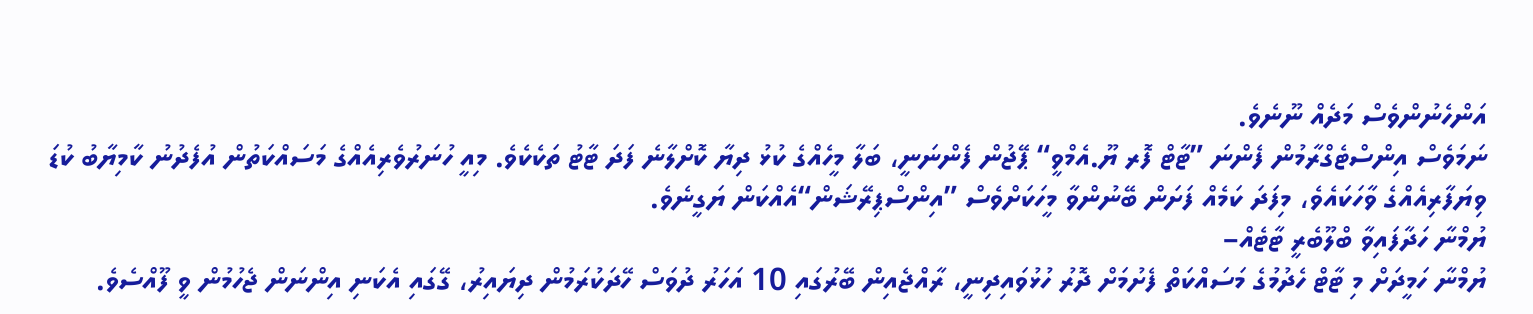އަންހެނުންވެސް މަދެއް ނޫނެވެ.
ނަމަވެސް އިންސްޓެގްރާމުން ފެންނަ ”ޓާޓް ފޮރ ޔޫ.އެމްވީ“ ޕޭޖުން ފެންނަނީ، ބަލާ މީހެއްގެ ކުޅު ދިޔާ ކޮށްލާނެ ފަދަ ޓާޓު ތަކެކެވެ. މިއީ ހުނަރުވެރިއެއްގެ މަސައްކަތުން އުފެދުނު ކާމިޔާބު ކުޑަ ވިޔަފާރިއެއްގެ ވާހަކައެވެ، މިފަދަ ކަމެއް ފަށަން ބޭނުންވާ މީހަކަށްވެސް ”އިންސްޕިރޭޝަން“އެއްކަން ޔަގީނެވެ.
ޔުމްނާ ހަދާފައިވާ ބްލޫބެރީ ޓާޓެއް–
ޔުމްނާ ހަމީދަށް މި ޓާޓް ހެދުމުގެ މަސައްކަތް ފެށުމަށް ދޮރު ހުޅުވައިދިނީ، ރާއްޖެއިން ބޭރުގައި 10 އަހަރު ދުވަސް ހޭދަކުރަމުން ދިޔައިރު، ގޭގައި އެކަނި އިންނަން ޖެހުމުން ވީ ފޫއްސެވެ.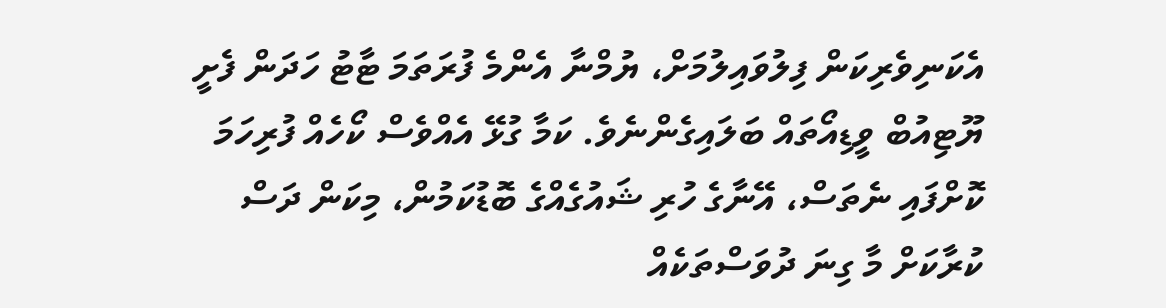އެކަނިވެރިކަން ފިލުވައިލުމަށް، ޔުމްނާ އެންމެ ފުރަތަމަ ޓާޓު ހަދަން ފެށީ ޔޫޓިއުބް ވީޑިއޯތައް ބަލައިގެންނެވެ. ކަމާ ގުޅޭ އެއްވެސް ކޯހެއް ފުރިހަމަ ކޮށްފައި ނެތަސް، އޭނާގެ ހުރި ޝައުގެއްގެ ބޮޑުކަމުން، މިކަން ދަސް ކުރާކަށް މާ ގިނަ ދުވަސްތަކެއް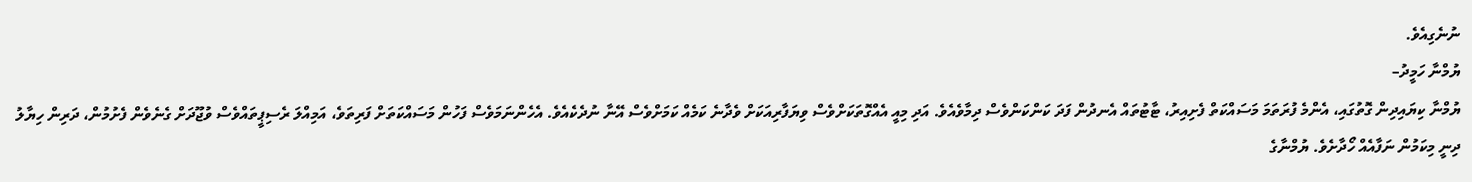ނުނެގިއެވެ.
ޔުމްނާ ހަމީދު–
ޔުމްނާ ކިޔައިދިން ގޮތުގައި، އެންމެ ފުރަތަމަ މަސައްކަތް ފެށިއިރު، ޓާޓުތައް އެނދުން ފަދަ ކަންކަންވެސް ދިމާވެއެވެ. އަދި މިއީ އެއްގޮތަކަށްވެސް ވިޔަފާރިއަކަށް ވެދާނެ ކަމެއް ކަމަށްވެސް އޭނާ ނުދެކެއެވެ. އެހެންނަމަވެސް ފަހުން މަސައްކަތަށް ފަރިތަވެ، އަމިއްލަ ރެސިޕީތައްވެސް ވުޖޫދަށް ގެނެވެން ފެށުމުން، ދަރިން ހިޔާލު ދިނީ މިކަމުން ނަފާއެއް ހޯދާށެވެ. ޔުމްނާގެ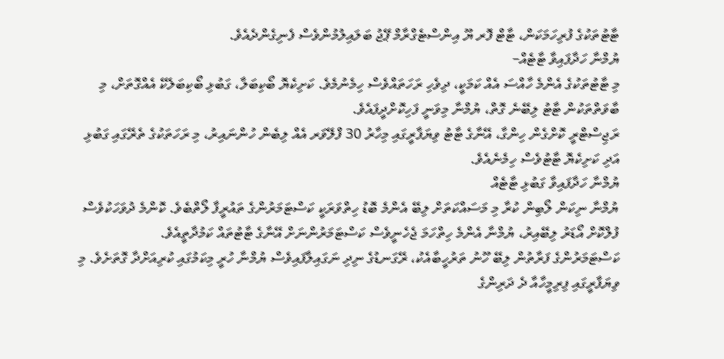ޓާޓުތަކުގެ ފުރިހަމަކަން، ޓާޓް ފޮރ ޔޫ އިންސްޓެގްރާމް ޕޭޖު ބަލައިލުމުންވެސް ފެނިގެންދެއެވެ.
ޔުމްނާ ހަދާފައިވާ ޓާޓެއް–
މި ޓާޓުތަކުގެ އެންމެ ހާއްސަ އެއް ކަމަކީ، ދިވެހި ރަހަތައްވެސް ހިމެނުމެވެ. ކަށިކެޔޮ ބޯކިބަލާ، ގަބުޅި ބޯކިބަލެކޭ އެއްގޮތަށް، މި ބާވަތްތަކުން ޓާޓު ލިބޭނެ ގޮތް، ޔުމްނާ މިވަނީ ފަހިކޮށްދީފައެވެ.
ރަޖިސްޓްރީ ކޮށްގެން ހިންގާ، އޭނާގެ ޓާޓު ވިޔަފާރީގައި މިހާރު 30 ފްލޭވަރ އެއް ލިބެން ހުންނައިރު، މި ރަހަތަކުގެ ތެރޭގައި ގަބުޅި އަދި ކަށިކެޔޮ ޓާޓުވެސް ހިމެނެއެވެ.
ޔުމްނާ ހަދާފައިވާ ގަބުޅި ޓާޓެއް
ޔުމްނާ ނިކަން ލޯބިން ކުރާ މި މަސައްކަތަށް ލިބޭ އެންމެ ބޮޑު ހިތްވަރަކީ ކަސްޓަމަރުންގެ ތައުރީފާ ލޯތްބެވެ. ކޮންމެ ދުވަހަކުވެސް ފުލްކޮށް އޯޑަރު ލިބޭއިރު، ޔުމްނާ އެންމެ ހިތްހަމަ ޖެހެނީވެސް ކަސްޓަމަރުންނަށް އޭނާގެ ޓާޓުތައް ކަމުދާތީއެވެ.
ކަސްޓަމަރުންގެ ފަރާތުން ލިބޭ ހޫނު ތަރުހީބާއެކު، ރޭގަނޑުގެ ނިދި ނަގައިލާފައިވެސް ޔުމްނާ ހުރީ މިކަމުގައި ކުރިއަށްދާ ގޮތަށެވެ. މި ވިޔަފާރީގައި ފިރިމީހާއާ ދެ ދަރިންގެ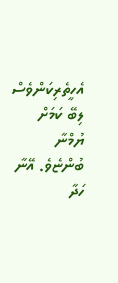އެހީތެރިކަންވެސް ލިބޭ ކަމަށް ޔުމްނާ ބުންޏެވެ. އޭނާ ހަދާ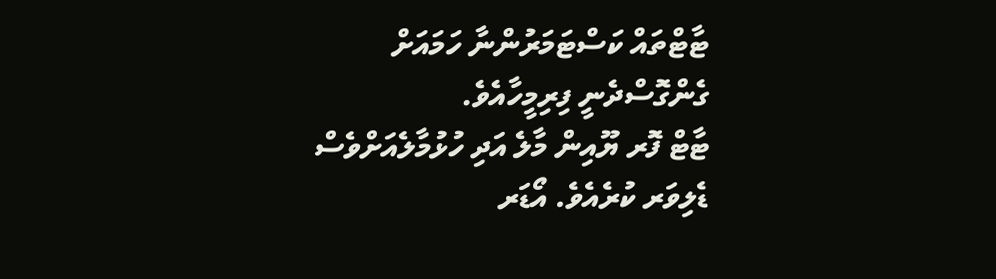ޓާޓްތައް ކަސްޓަމަރުންނާ ހަމައަށް ގެންގޮސްދެނީ ފިރިމީހާއެވެ.
ޓާޓް ފޮރ ޔޫއިން މާލެ އަދި ހުޅުމާލެއަށްވެސް ޑެލިވަރ ކުރެއެވެ. އޯޑަރ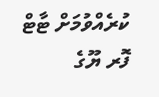ކުރެއްވުމަށް ޓާޓް ފޮރ ޔޫގެ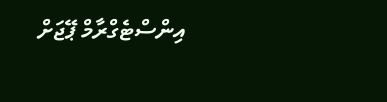އިންސްޓެގްރާމް ޕޭޖަށް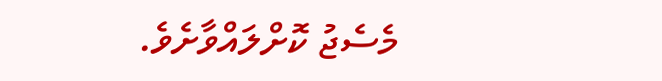މެސެޖު ކޮށްލައްވާށެވެ.